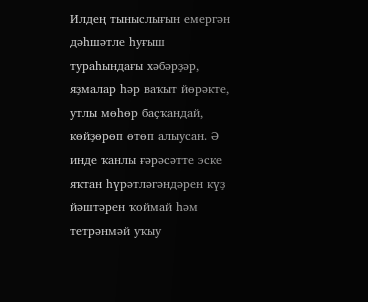Илдең тыныслығын емергән дәһшәтле һуғыш тураһындағы хәбәрҙәр, яҙмалар һәр ваҡыт йөрәкте, утлы мөһөр баҫҡандай, көйҙөрөп өтөп алыусан. Ә инде ҡанлы ғәрәсәтте эске яҡтан һүрәтләгәндәрен күҙ йәштәрен ҡоймай һәм тетрәнмәй уҡыу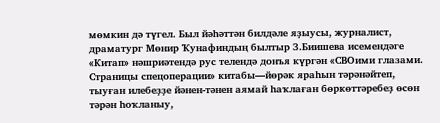мөмкин дә түгел. Был йәһәттән билдәле яҙыусы, журналист, драматург Мөнир Ҡунафиндың былтыр З.Биишева исемендәге «Китап» нәшриәтендә рус телендә донъя күргән «СВОими глазами. Страницы спецоперации» китабы—йөрәк яраһын тәрәнәйтеп, тыуған илебеҙҙе йәнен-тәнен аямай һаҡлаған бөркөттәребеҙ өсөн тәрән һоҡланыу,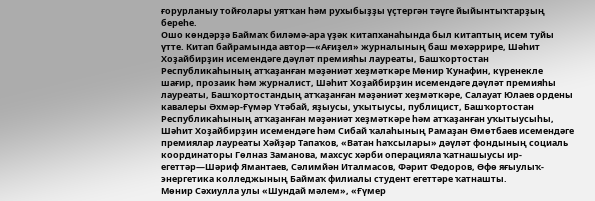ғорурланыу тойғолары уятҡан һәм рухыбыҙҙы үҫтергән тәүге йыйынтыҡтарҙың береһе.
Ошо көндәрҙә Баймаҡ биләмә-ара үҙәк китапханаһында был китаптың исем туйы үтте. Китап байрамында автор—«Ағиҙел» журналының баш мөхәррире, Шәһит Хоҙайбирҙин исемендәге дәүләт премияһы лауреаты, Башҡортостан Республикаһының атҡаҙанған мәҙәниәт хеҙмәткәре Мөнир Ҡунафин, күренекле шағир, прозаик һәм журналист, Шәһит Хоҙайбирҙин исемендәге дәүләт премияһы лауреаты, Башҡортостандың атҡаҙанған мәҙәниәт хеҙмәткәре, Салауат Юлаев ордены кавалеры Әхмәр-Ғүмәр Үтәбай, яҙыусы, уҡытыусы, публицист, Башҡортостан Республикаһының атҡаҙанған мәҙәниәт хеҙмәткәре һәм атҡаҙанған уҡытыусыһы, Шәһит Хоҙайбирҙин исемендәге һәм Сибай ҡалаһының Рамаҙан Өмөтбаев исемендәге премиялар лауреаты Хәйҙәр Тапаҡов, «Ватан һаҡсылары» дәүләт фондының социаль координаторы Гөлназ Заманова, махсус хәрби операцияла ҡатнашыусы ир-егеттәр—Шәриф Ямантаев, Сәлимйән Италмасов, Фәрит Федоров, Өфө яғыулыҡ-энергетика колледжының Баймаҡ филиалы студент егеттәре ҡатнашты.
Мөнир Сәхиулла улы «Шундай мәлем», «Ғүмер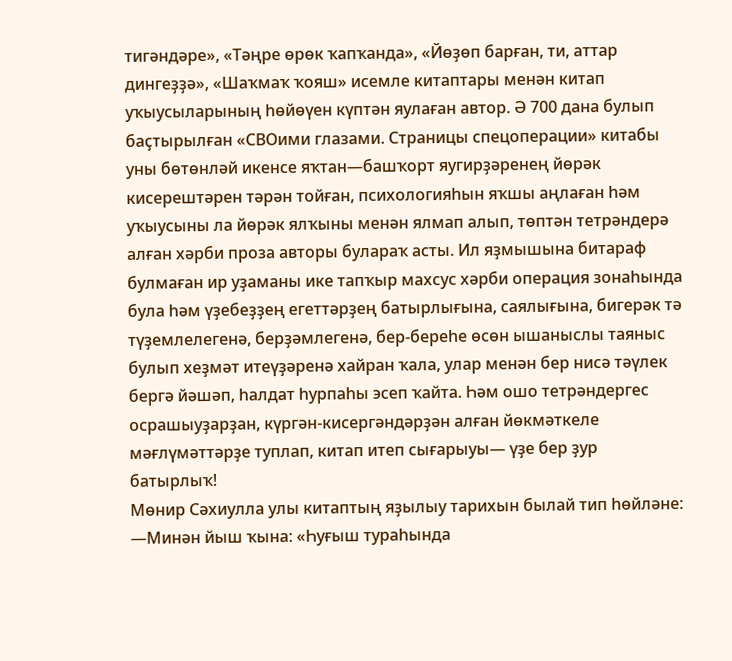тигәндәре», «Тәңре өрөк ҡапҡанда», «Йөҙөп барған, ти, аттар дингеҙҙә», «Шаҡмаҡ ҡояш» исемле китаптары менән китап уҡыусыларының һөйөүен күптән яулаған автор. Ә 700 дана булып баҫтырылған «СВОими глазами. Страницы спецоперации» китабы уны бөтөнләй икенсе яҡтан—башҡорт яугирҙәренең йөрәк кисерештәрен тәрән тойған, психологияһын яҡшы аңлаған һәм уҡыусыны ла йөрәк ялҡыны менән ялмап алып, төптән тетрәндерә алған хәрби проза авторы булараҡ асты. Ил яҙмышына битараф булмаған ир уҙаманы ике тапҡыр махсус хәрби операция зонаһында була һәм үҙебеҙҙең егеттәрҙең батырлығына, саялығына, бигерәк тә түҙемлелегенә, берҙәмлегенә, бер-береһе өсөн ышаныслы таяныс булып хеҙмәт итеүҙәренә хайран ҡала, улар менән бер нисә тәүлек бергә йәшәп, һалдат һурпаһы эсеп ҡайта. Һәм ошо тетрәндергес осрашыуҙарҙан, күргән-кисергәндәрҙән алған йөкмәткеле мәғлүмәттәрҙе туплап, китап итеп сығарыуы— үҙе бер ҙур батырлыҡ!
Мөнир Сәхиулла улы китаптың яҙылыу тарихын былай тип һөйләне:
—Минән йыш ҡына: «Һуғыш тураһында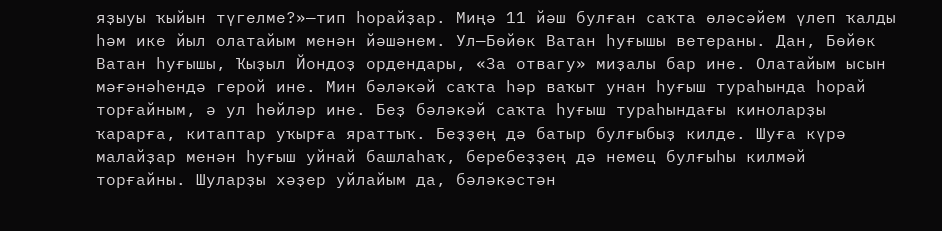яҙыуы ҡыйын түгелме?»—тип һорайҙар. Миңә 11 йәш булған саҡта өләсәйем үлеп ҡалды һәм ике йыл олатайым менән йәшәнем. Ул—Бөйөк Ватан һуғышы ветераны. Дан, Бөйөк Ватан һуғышы, Ҡыҙыл Йондоҙ ордендары, «За отвагу» миҙалы бар ине. Олатайым ысын мәғәнәһендә герой ине. Мин бәләкәй саҡта һәр ваҡыт унан һуғыш тураһында һорай торғайным, ә ул һөйләр ине. Беҙ бәләкәй саҡта һуғыш тураһындағы киноларҙы ҡарарға, китаптар уҡырға яраттыҡ. Беҙҙең дә батыр булғыбыҙ килде. Шуға күрә малайҙар менән һуғыш уйнай башлаһаҡ, беребеҙҙең дә немец булғыһы килмәй торғайны. Шуларҙы хәҙер уйлайым да, бәләкәстән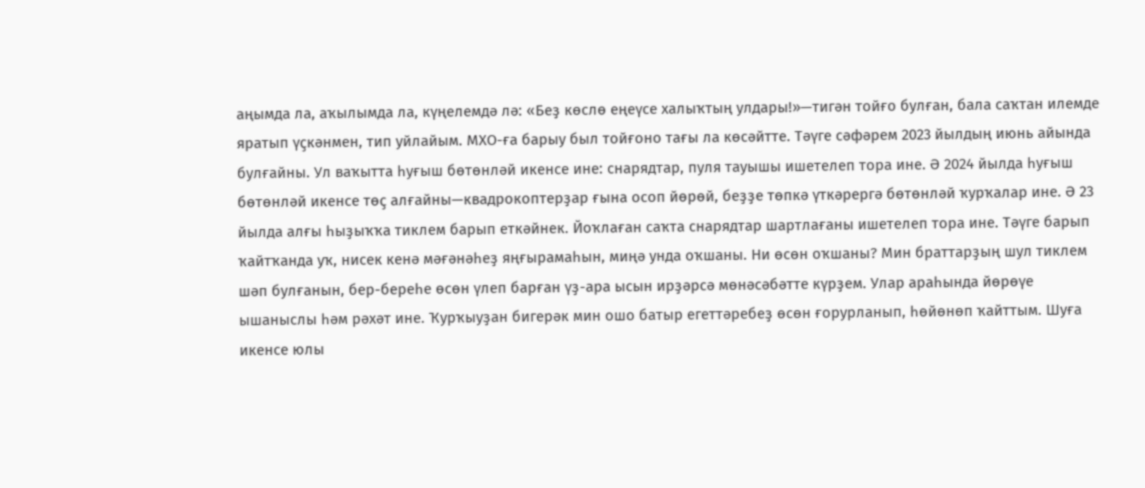аңымда ла, аҡылымда ла, күңелемдә лә: «Беҙ көслө еңеүсе халыҡтың улдары!»—тигән тойғо булған, бала саҡтан илемде яратып үҫкәнмен, тип уйлайым. МХО-ға барыу был тойғоно тағы ла көсәйтте. Тәүге сәфәрем 2023 йылдың июнь айында булғайны. Ул ваҡытта һуғыш бөтөнләй икенсе ине: снарядтар, пуля тауышы ишетелеп тора ине. Ә 2024 йылда һуғыш бөтөнләй икенсе төҫ алғайны—квадрокоптерҙар ғына осоп йөрөй, беҙҙе төпкә үткәрергә бөтөнләй ҡурҡалар ине. Ә 23 йылда алғы һыҙыҡҡа тиклем барып еткәйнек. Йоҡлаған саҡта снарядтар шартлағаны ишетелеп тора ине. Тәүге барып ҡайтҡанда уҡ, нисек кенә мәғәнәһеҙ яңғырамаһын, миңә унда оҡшаны. Ни өсөн оҡшаны? Мин браттарҙың шул тиклем шәп булғанын, бер-береһе өсөн үлеп барған үҙ-ара ысын ирҙәрсә мөнәсәбәтте күрҙем. Улар араһында йөрөүе ышаныслы һәм рәхәт ине. Ҡурҡыуҙан бигерәк мин ошо батыр егеттәребеҙ өсөн ғорурланып, һөйөнөп ҡайттым. Шуға икенсе юлы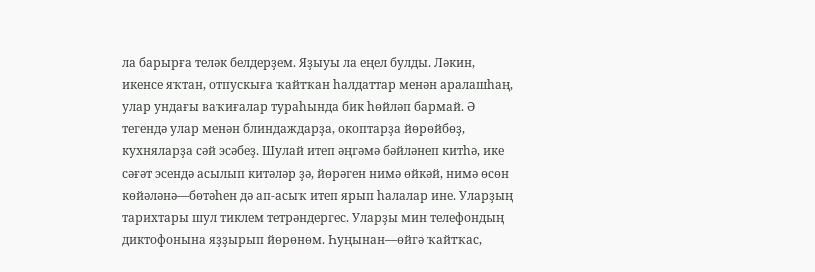ла барырға теләк белдерҙем. Яҙыуы ла еңел булды. Ләкин, икенсе яҡтан, отпускыға ҡайтҡан һалдаттар менән аралашһаң, улар ундағы ваҡиғалар тураһында бик һөйләп бармай. Ә тегендә улар менән блиндаждарҙа, окоптарҙа йөрөйбөҙ, кухняларҙа сәй эсәбеҙ. Шулай итеп әңгәмә бәйләнеп китһә, ике сәғәт эсендә асылып китәләр ҙә, йөрәген нимә өйкәй, нимә өсөн көйәләнә—бөтәһен дә ап-асыҡ итеп ярып һалалар ине. Уларҙың тарихтары шул тиклем тетрәндергес. Уларҙы мин телефондың диктофонына яҙҙырып йөрөнөм. Һуңынан—өйгә ҡайтҡас,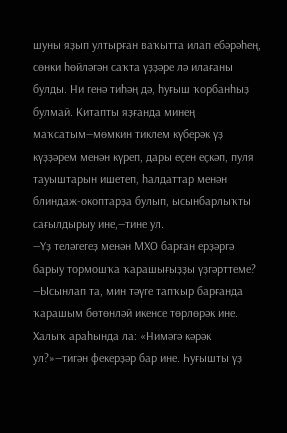шуны яҙып ултырған ваҡытта илап ебәрәһең, сөнки һөйләгән саҡта үҙҙәре лә илағаны булды. Ни генә тиһәң дә, һуғыш ҡорбанһыҙ булмай. Китапты яҙғанда минең маҡсатым—мөмкин тиклем күберәк үҙ күҙҙәрем менән күреп, дары еҫен еҫкәп, пуля тауыштарын ишетеп, һалдаттар менән блиндаж-окоптарҙа булып, ысынбарлыҡты сағылдырыу ине,—тине ул.
—Үҙ теләгегеҙ менән МХО барған ерҙәргә барыу тормошҡа ҡарашығыҙҙы үҙгәрттеме?
—Ысынлап та, мин тәүге тапҡыр барғанда ҡарашым бөтөнләй икенсе төрлөрәк ине. Халыҡ араһында ла: «Нимәгә кәрәк ул?»—тигән фекерҙәр бар ине. Һуғышты үҙ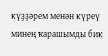күҙҙәрем менән күреү минең ҡарашымды бик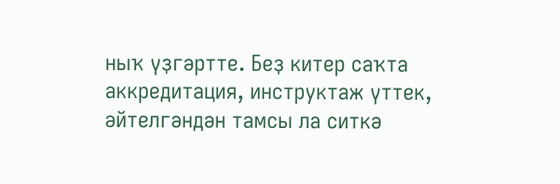ныҡ үҙгәртте. Беҙ китер саҡта аккредитация, инструктаж үттек, әйтелгәндән тамсы ла ситкә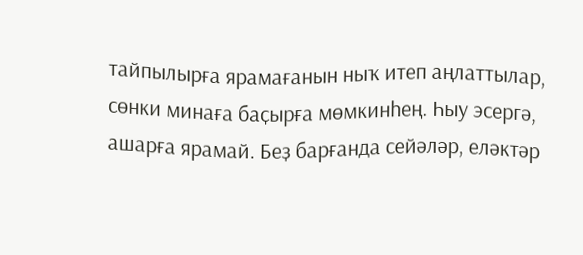тайпылырға ярамағанын ныҡ итеп аңлаттылар, сөнки минаға баҫырға мөмкинһең. Һыу эсергә, ашарға ярамай. Беҙ барғанда сейәләр, еләктәр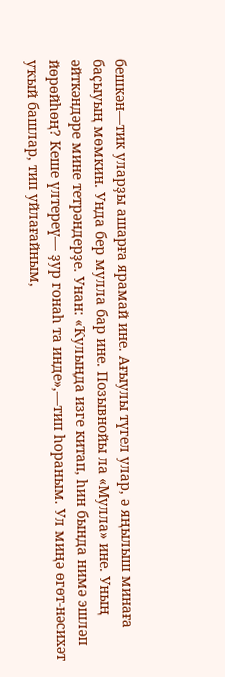бешкән—тик уларҙы ашарға ярамай ине. Ағыулы түгел улар, ә яңылыш минаға баҫыуың мөмкин. Унда бер мулла бар ине. Позывнойы ла «Мулла» ине. Уның әйткәндәре мине тетрәндерҙе. Унан: «Ҡулыңда изге китап, һин бында нимә эшләп йөрөйһөң? Кеше үлтереү— ҙур гонаһ та инде»,—тип һораным. Ул миңә өгөт-нәсихәт уҡый башлар, тип уйлағайным,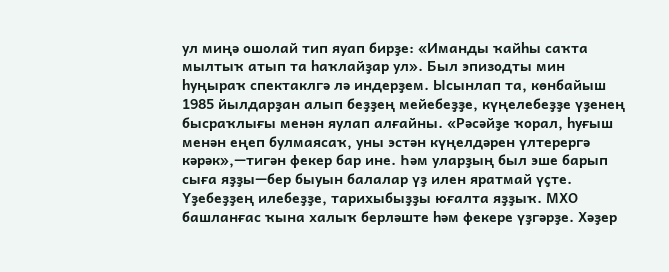ул миңә ошолай тип яуап бирҙе: «Иманды ҡайһы саҡта мылтыҡ атып та һаҡлайҙар ул». Был эпизодты мин һуңыраҡ спектаклгә лә индерҙем. Ысынлап та, көнбайыш 1985 йылдарҙан алып беҙҙең мейебеҙҙе, күңелебеҙҙе үҙенең бысраҡлығы менән яулап алғайны. «Рәсәйҙе ҡорал, һуғыш менән еңеп булмаясаҡ, уны эстән күңелдәрен үлтерергә кәрәк»,—тигән фекер бар ине. Һәм уларҙың был эше барып сыға яҙҙы—бер быуын балалар үҙ илен яратмай үҫте. Үҙебеҙҙең илебеҙҙе, тарихыбыҙҙы юғалта яҙҙыҡ. МХО башланғас ҡына халыҡ берләште һәм фекере үҙгәрҙе. Хәҙер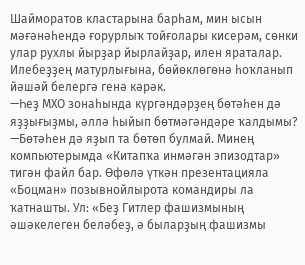Шайморатов кластарына барһам, мин ысын мәғәнәһендә ғорурлыҡ тойғолары кисерәм, сөнки улар рухлы йырҙар йырлайҙар, илен яраталар. Илебеҙҙең матурлығына, бөйөклөгөнә һоҡланып йәшәй белергә генә кәрәк.
—Һеҙ МХО зонаһында күргәндәрҙең бөтәһен дә яҙҙығыҙмы, әллә һыйып бөтмәгәндәре ҡалдымы?
—Бөтәһен дә яҙып та бөтөп булмай. Минең компьютерымда «Китапҡа инмәгән эпизодтар» тигән файл бар. Өфөлә үткән презентацияла «Боцман» позывнойлырота командиры ла ҡатнашты. Ул: «Беҙ Гитлер фашизмының әшәкелеген беләбеҙ, ә быларҙың фашизмы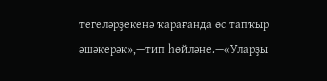тегеләрҙекенә ҡарағанда өс тапҡыр әшәкерәк»,—тип һөйләне.—«Уларҙы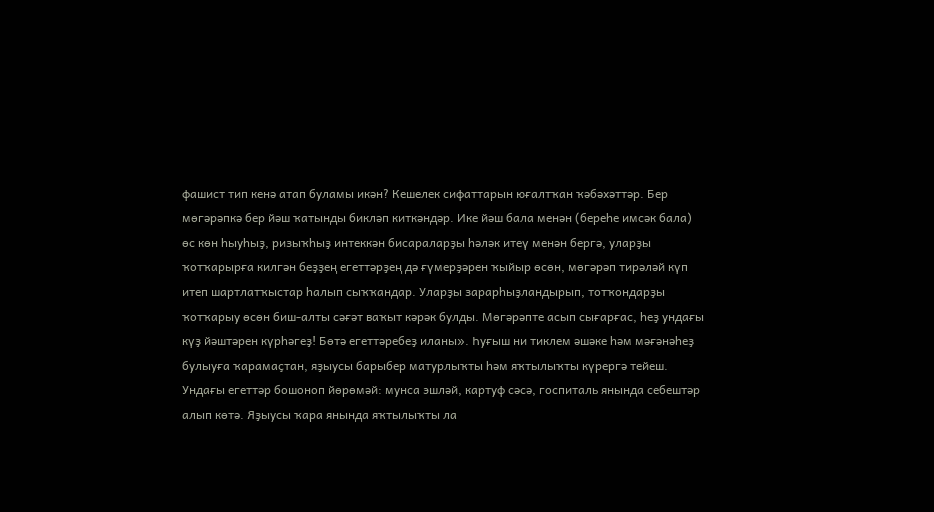фашист тип кенә атап буламы икән? Кешелек сифаттарын юғалтҡан ҡәбәхәттәр. Бер мөгәрәпкә бер йәш ҡатынды бикләп киткәндәр. Ике йәш бала менән (береһе имсәк бала) өс көн һыуһыҙ, ризыҡһыҙ интеккән бисараларҙы һәләк итеү менән бергә, уларҙы ҡотҡарырға килгән беҙҙең егеттәрҙең дә ғүмерҙәрен ҡыйыр өсөн, мөгәрәп тирәләй күп итеп шартлатҡыстар һалып сыҡҡандар. Уларҙы зарарһыҙландырып, тотҡондарҙы ҡотҡарыу өсөн биш-алты сәғәт ваҡыт кәрәк булды. Мөгәрәпте асып сығарғас, һеҙ ундағы күҙ йәштәрен күрһәгеҙ! Бөтә егеттәребеҙ иланы». Һуғыш ни тиклем әшәке һәм мәғәнәһеҙ булыуға ҡарамаҫтан, яҙыусы барыбер матурлыҡты һәм яҡтылыҡты күрергә тейеш. Ундағы егеттәр бошоноп йөрөмәй: мунса эшләй, картуф сәсә, госпиталь янында себештәр алып көтә. Яҙыусы ҡара янында яҡтылыҡты ла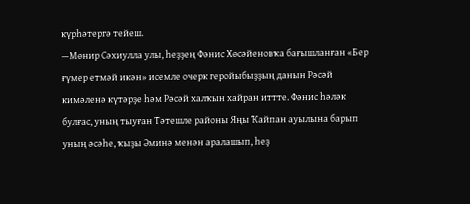күрһәтергә тейеш.
—Мөнир Сәхиулла улы, һеҙҙең Фәнис Хөсәйеновҡа бағышланған «Бер ғүмер етмәй икән» исемле очерк геройыбыҙҙың данын Рәсәй кимәленә күтәрҙе һәм Рәсәй халҡын хайран иттте. Фәнис һәләк булғас, уның тыуған Тәтешле районы Яңы Ҡайпан ауылына барып уның әсәһе, ҡыҙы Әминә менән аралашып, һеҙ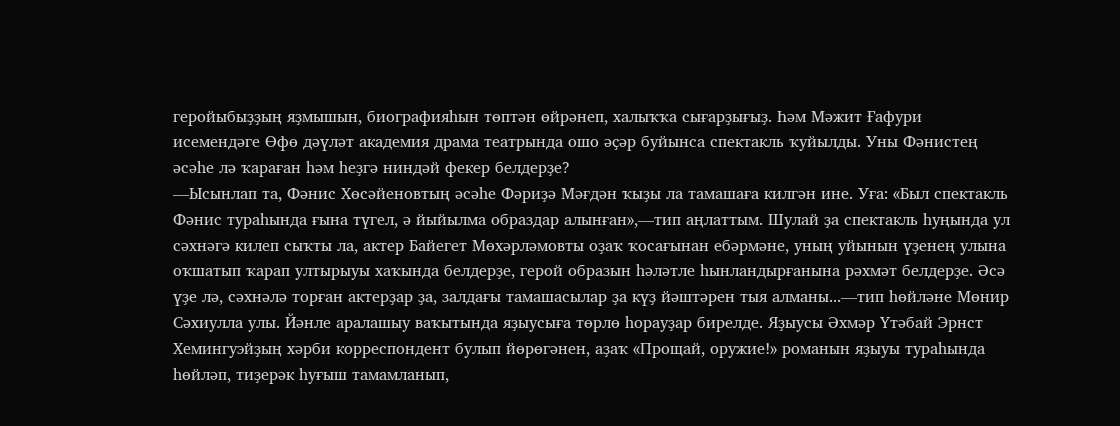геройыбыҙҙың яҙмышын, биографияһын төптән өйрәнеп, халыҡҡа сығарҙығыҙ. Һәм Мәжит Ғафури исемендәге Өфө дәүләт академия драма театрында ошо әҫәр буйынса спектакль ҡуйылды. Уны Фәнистең әсәһе лә ҡараған һәм һеҙгә ниндәй фекер белдерҙе?
—Ысынлап та, Фәнис Хөсәйеновтың әсәһе Фәриҙә Мәғдән ҡыҙы ла тамашаға килгән ине. Уға: «Был спектакль Фәнис тураһында ғына түгел, ә йыйылма образдар алынған»,—тип аңлаттым. Шулай ҙа спектакль һуңында ул сәхнәгә килеп сыҡты ла, актер Байегет Мөхәрләмовты оҙаҡ ҡосағынан ебәрмәне, уның уйынын үҙенең улына оҡшатып ҡарап ултырыуы хаҡында белдерҙе, герой образын һәләтле һынландырғанына рәхмәт белдерҙе. Әсә үҙе лә, сәхнәлә торған актерҙар ҙа, залдағы тамашасылар ҙа күҙ йәштәрен тыя алманы...—тип һөйләне Мөнир Сәхиулла улы. Йәнле аралашыу ваҡытында яҙыусыға төрлө һорауҙар бирелде. Яҙыусы Әхмәр Үтәбай Эрнст Хемингуэйҙың хәрби корреспондент булып йөрөгәнен, аҙаҡ «Прощай, оружие!» романын яҙыуы тураһында һөйләп, тиҙерәк һуғыш тамамланып,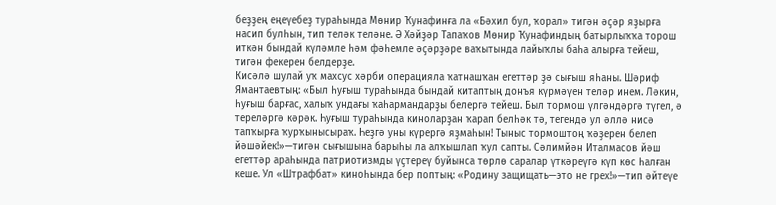беҙҙең еңеүебеҙ тураһында Мөнир Ҡунафинға ла «Бәхил бул, ҡорал» тигән әҫәр яҙырға насип булһын, тип теләк теләне. Ә Хәйҙәр Тапаҡов Мөнир Ҡунафиндың батырлыҡҡа торош иткән бындай күләмле һәм фәһемле әҫәрҙәре ваҡытында лайыҡлы баһа алырға тейеш, тигән фекерен белдерҙе.
Кисәлә шулай уҡ махсус хәрби операцияла ҡатнашҡан егеттәр ҙә сығыш яһаны. Шәриф Ямантаевтың: «Был һуғыш тураһында бындай китаптың донъя күрмәүен теләр инем. Ләкин, һуғыш барғас, халыҡ ундағы ҡаһармандарҙы белергә тейеш. Был тормош үлгәндәргә түгел, ә тереләргә кәрәк. Һуғыш тураһында киноларҙан ҡарап белһәк тә, тегендә ул әллә нисә тапҡырға ҡурҡынысыраҡ. Һеҙгә уны күрергә яҙмаһын! Тыныс тормоштоң ҡәҙерен белеп йәшәйек!»—тигән сығышына барыһы ла алҡышлап ҡул сапты. Сәлимйән Италмасов йәш егеттәр араһында патриотизмды үҫтереү буйынса төрлө саралар үткәреүгә күп көс һалған кеше. Ул «Штрафбат» киноһында бер поптың: «Родину защищать—это не грех!»—тип әйтеүе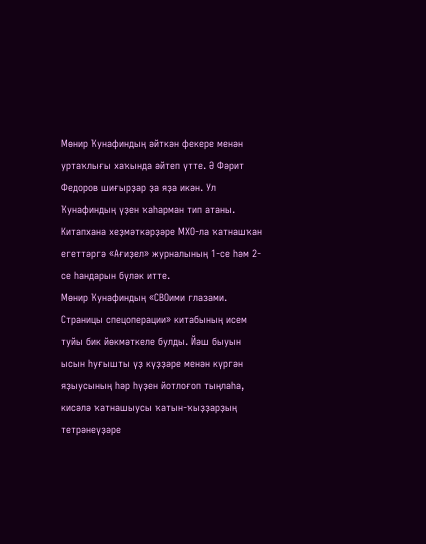Мөнир Ҡунафиндың әйткән фекере менән уртаҡлығы хаҡында әйтеп үтте. Ә Фәрит Федоров шиғырҙар ҙа яҙа икән. Ул Ҡунафиндың үҙен ҡаһарман тип атаны. Китапхана хеҙмәткәрҙәре МХО-ла ҡатнашҡан егеттәргә «Ағиҙел» журналының 1-се һәм 2-се һандарын бүләк итте.
Мөнир Ҡунафиндың «СВОими глазами. Страницы спецоперации» китабының исем туйы бик йөкмәткеле булды. Йәш быуын ысын һуғышты үҙ күҙҙәре менән күргән яҙыусының һәр һүҙен йотлоғоп тыңлаһа, кисәлә ҡатнашыусы ҡатын-ҡыҙҙарҙың тетрәнеүҙәре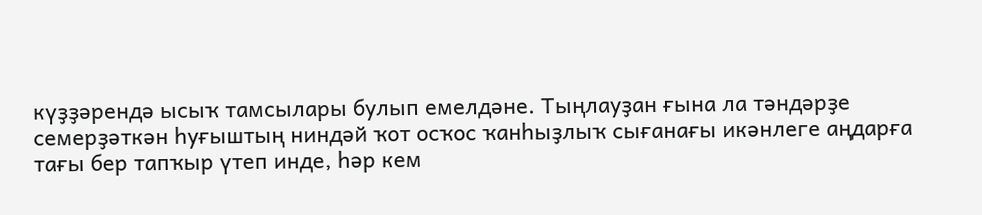күҙҙәрендә ысыҡ тамсылары булып емелдәне. Тыңлауҙан ғына ла тәндәрҙе семерҙәткән һуғыштың ниндәй ҡот осҡос ҡанһыҙлыҡ сығанағы икәнлеге аңдарға тағы бер тапҡыр үтеп инде, һәр кем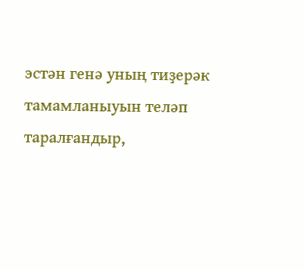эстән генә уның тиҙерәк тамамланыуын теләп таралғандыр,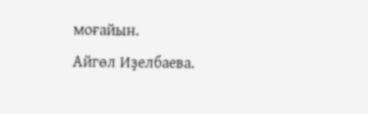моғайын.
Айгөл Иҙелбаева.